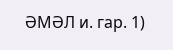ӘМӘЛ и. гар. 1)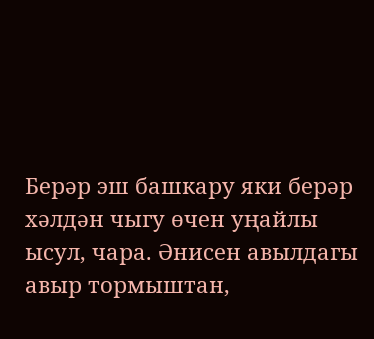Берәр эш башкару яки берәр хәлдән чыгу өчен уңайлы ысул, чара. Әнисен авылдагы авыр тормыштан,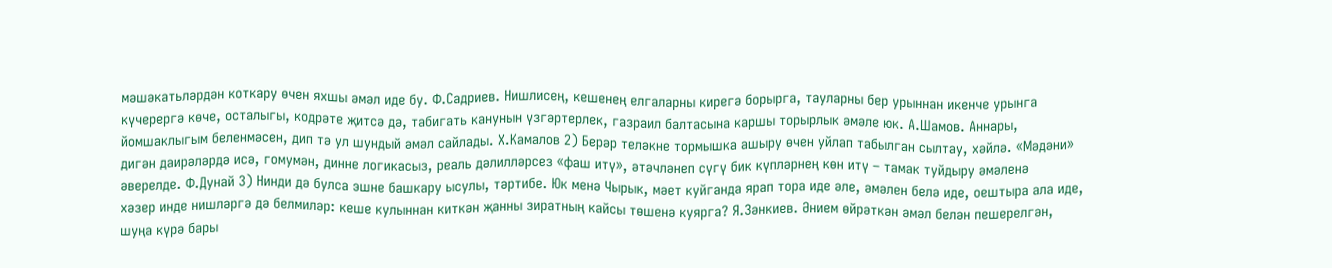мәшәкатьләрдән коткару өчен яхшы әмәл иде бу. Ф.Садриев. Нишлисең, кешенең елгаларны кирегә борырга, тауларны бер урыннан икенче урынга күчерергә көче, осталыгы, кодрәте җитсә дә, табигать канунын үзгәртерлек, газраил балтасына каршы торырлык әмәле юк. А.Шамов. Аннары, йомшаклыгым беленмәсен, дип тә ул шундый әмәл сайлады. Х.Камалов 2) Берәр теләкне тормышка ашыру өчен уйлап табылган сылтау, хәйлә. «Мәдәни» дигән даирәләрдә исә, гомумән, динне логикасыз, реаль дәлилләрсез «фаш итү», әтәчләнеп сүгү бик күпләрнең көн итү – тамак туйдыру әмәленә әверелде. Ф.Дунай 3) Нинди дә булса эшне башкару ысулы, тәртибе. Юк менә Чырык, мәет куйганда ярап тора иде әле, әмәлен белә иде, оештыра ала иде, хәзер инде нишләргә дә белмиләр: кеше кулыннан киткән җанны зиратның кайсы төшенә куярга? Я.Зәнкиев. Әнием өйрәткән әмәл белән пешерелгән, шуңа күрә бары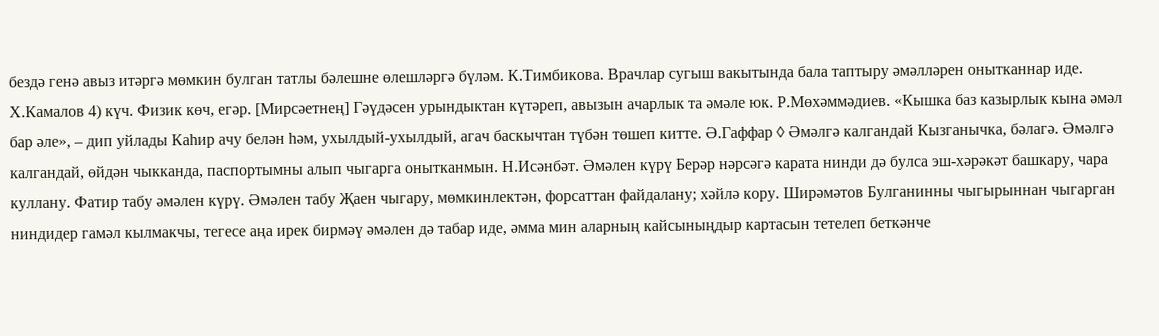бездә генә авыз итәргә мөмкин булган татлы бәлешне өлешләргә бүләм. К.Тимбикова. Врачлар сугыш вакытында бала таптыру әмәлләрен онытканнар иде. Х.Камалов 4) күч. Физик көч, егәр. [Мирсәетнең] Гәүдәсен урындыктан күтәреп, авызын ачарлык та әмәле юк. Р.Мөхәммәдиев. «Кышка баз казырлык кына әмәл бар әле», – дип уйлады Каһир ачу белән һәм, ухылдый-ухылдый, агач баскычтан түбән төшеп китте. Ә.Гаффар ◊ Әмәлгә калгандай Кызганычка, бәлагә. Әмәлгә калгандай, өйдән чыкканда, паспортымны алып чыгарга онытканмын. Н.Исәнбәт. Әмәлен күрү Берәр нәрсәгә карата нинди дә булса эш-хәрәкәт башкару, чара куллану. Фатир табу әмәлен күрү. Әмәлен табу Җаен чыгару, мөмкинлектән, форсаттан файдалану; хәйлә кору. Ширәмәтов Булганинны чыгырыннан чыгарган ниндидер гамәл кылмакчы, тегесе аңа ирек бирмәү әмәлен дә табар иде, әмма мин аларның кайсыныңдыр картасын тетелеп беткәнче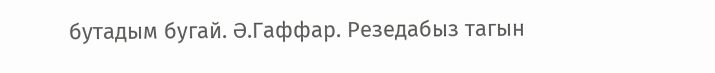бутадым бугай. Ә.Гаффар. Резедабыз тагын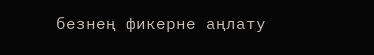безнең фикерне аңлату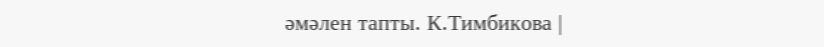әмәлен тапты. К.Тимбикова |